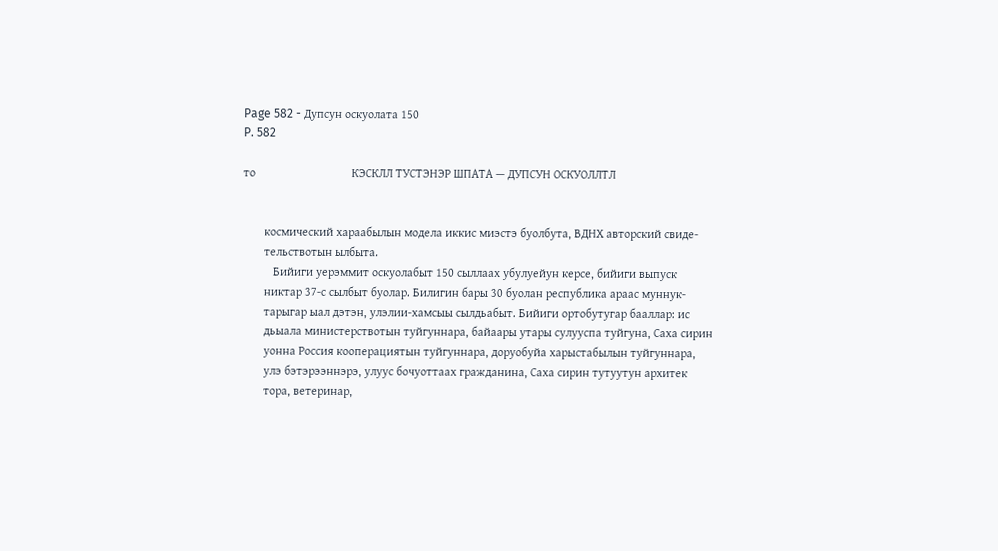Page 582 - Дупсун оскуолата 150
P. 582

то                                КЭСКЛЛ ТУСТЭНЭР ШПАТА — ДУПСУН ОСКУОЛЛТЛ


       космический хараабылын модела иккис миэстэ буолбута, ВДНХ авторский свиде-
       тельствотын ылбыта.
          Бийиги уерэммит оскуолабыт 150 сыллаах убулуейун керсе, бийиги выпуск
       никтар 37-с сылбыт буолар. Билигин бары 30 буолан республика араас муннук-
       тарыгар ыал дэтэн, улэлии-хамсыы сылдьабыт. Бийиги ортобутугар бааллар: ис
       дьыала министерствотын туйгуннара, байаары утары сулууспа туйгуна, Саха сирин
       уонна Россия кооперациятын туйгуннара, доруобуйа харыстабылын туйгуннара,
       улэ бэтэрээннэрэ, улуус бочуоттаах гражданина, Саха сирин тутуутун архитек
       тора, ветеринар,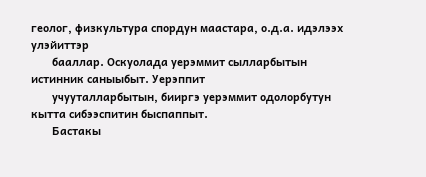геолог, физкультура спордун маастара, о.д.а. идэлээх улэйиттэр
       бааллар. Оскуолада уерэммит сылларбытын истинник саныыбыт. Уерэппит
       учууталларбытын, бииргэ уерэммит одолорбутун кытта сибээспитин быспаппыт.
       Бастакы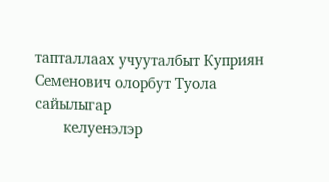тапталлаах учууталбыт Куприян Семенович олорбут Туола сайылыгар
       келуенэлэр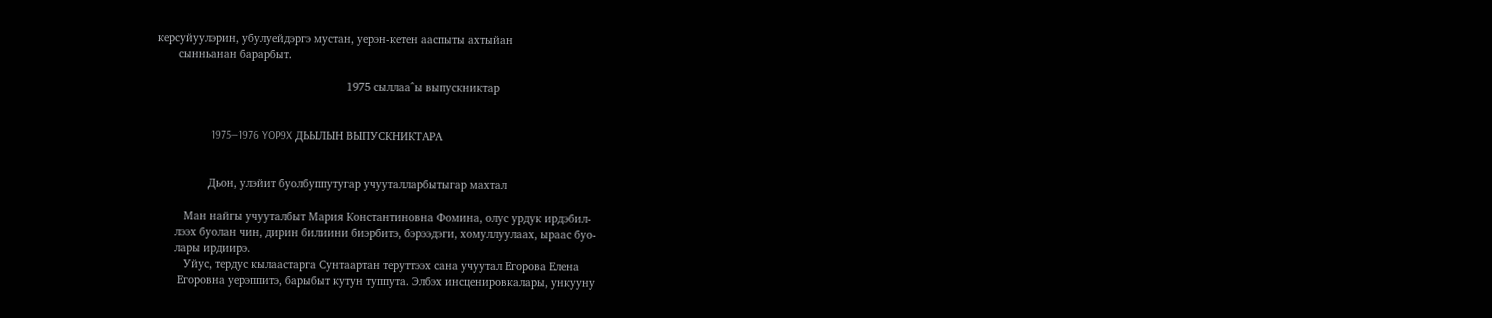керсуйуулэрин, убулуейдэргэ мустан, уерэн-кетен ааспыты ахтыйан
       сынньанан барарбыт.

                                                               1975 сыллаа^ы выпускниктар


                  1975—1976 YOP9X ДЬЫЛЫН ВЫПУСКНИКТАРА


                 Дьон, улэйит буолбуппутугар учууталларбытыгар махтал

         Ман найгы учууталбыт Мария Константиновна Фомина, олус урдук ирдэбил-
      лээх буолан чин, дирин билиини биэрбитэ, бэрээдэги, хомуллуулаах, ыраас буо-
      лары ирдиирэ.
         Уйус, тердус кылаастарга Сунтаартан теруттээх сана учуутал Егорова Елена
       Егоровна уерэппитэ, барыбыт кутун туппута. Элбэх инсценировкалары, ункууну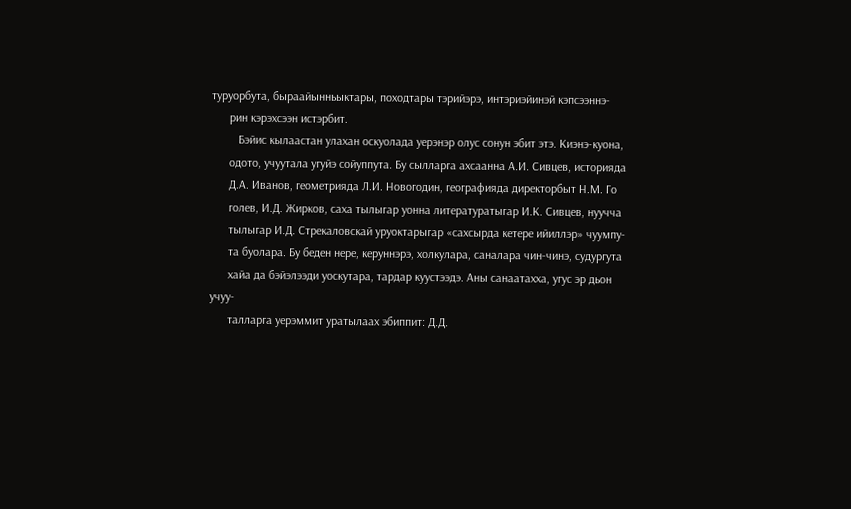туруорбута, быраайынньыктары, походтары тэрийэрэ, интэриэйинэй кэпсээннэ-
      рин кэрэхсээн истэрбит.
         Бэйис кылаастан улахан оскуолада уерэнэр олус сонун эбит этэ. Киэнэ-куона,
      одото, учуутала угуйэ сойуппута. Бу сылларга ахсаанна А.И. Сивцев, историяда
      Д.А. Иванов, геометрияда Л.И. Новогодин, географияда директорбыт Н.М. Го
      голев, И.Д. Жирков, саха тылыгар уонна литературатыгар И.К. Сивцев, нуучча
      тылыгар И.Д. Стрекаловскай уруоктарыгар «сахсырда кетере ийиллэр» чуумпу-
      та буолара. Бу беден нере, керуннэрэ, холкулара, саналара чин-чинэ, судургута
      хайа да бэйэлээди уоскутара, тардар куустээдэ. Аны санаатахха, угус эр дьон учуу-
      талларга уерэммит уратылаах эбиппит: Д.Д.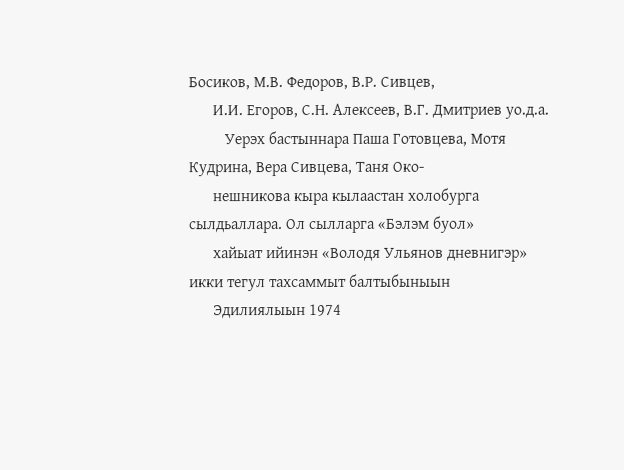Босиков, М.В. Федоров, В.Р. Сивцев,
      И.И. Егоров, С.Н. Алексеев, В.Г. Дмитриев уо.д.а.
         Уерэх бастыннара Паша Готовцева, Мотя Кудрина, Вера Сивцева, Таня Око-
      нешникова кыра кылаастан холобурга сылдьаллара. Ол сылларга «Бэлэм буол»
      хайыат ийинэн «Володя Ульянов дневнигэр» икки тегул тахсаммыт балтыбыныын
      Эдилиялыын 1974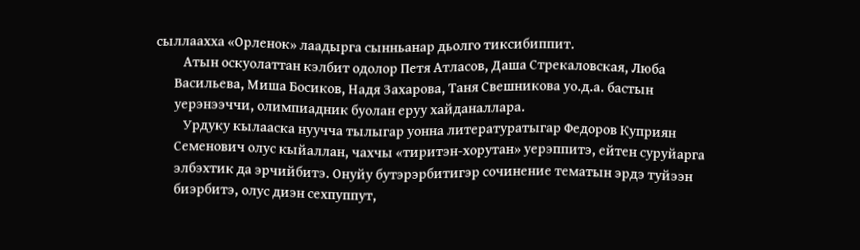сыллаахха «Орленок» лаадырга сынньанар дьолго тиксибиппит.
         Атын оскуолаттан кэлбит одолор Петя Атласов, Даша Стрекаловская, Люба
      Васильева, Миша Босиков, Надя Захарова, Таня Свешникова уо.д.а. бастын
      уерэнээччи, олимпиадник буолан еруу хайданаллара.
         Урдуку кылааска нуучча тылыгар уонна литературатыгар Федоров Куприян
      Семенович олус кыйаллан, чахчы «тиритэн-хорутан» уерэппитэ, ейтен суруйарга
      элбэхтик да эрчийбитэ. Онуйу бутэрэрбитигэр сочинение тематын эрдэ туйээн
      биэрбитэ, олус диэн сехпуппут,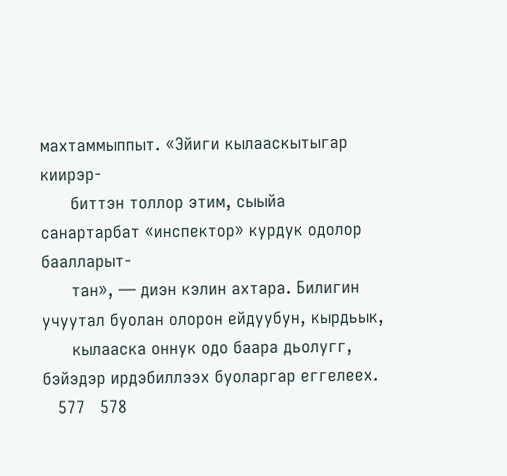махтаммыппыт. «Эйиги кылааскытыгар киирэр-
      биттэн толлор этим, сыыйа санартарбат «инспектор» курдук одолор баалларыт-
      тан», — диэн кэлин ахтара. Билигин учуутал буолан олорон ейдуубун, кырдьык,
      кылааска оннук одо баара дьолугг, бэйэдэр ирдэбиллээх буоларгар еггелеех.
   577   578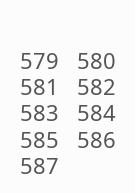579   580   581   582   583   584   585   586   587